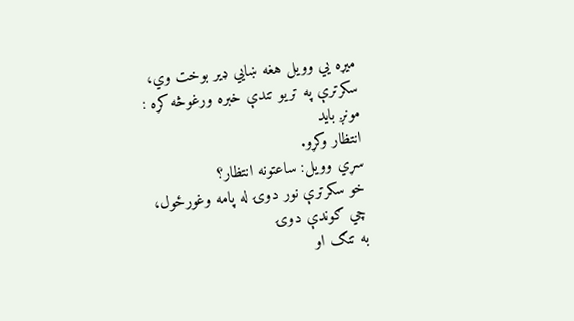ميړه يي وويل هغه ښايي ډير بوخت وي،
سكرترې په تريو تندې خبره ورغوڅه كړه : مونږ بايد
انتظار وكړو.
سړي وويل: ساعتونه انتظار؟
خو سكرترې نور دوۍ له پامه وغورځول، چي ګوندې دوۍ
به تنګ او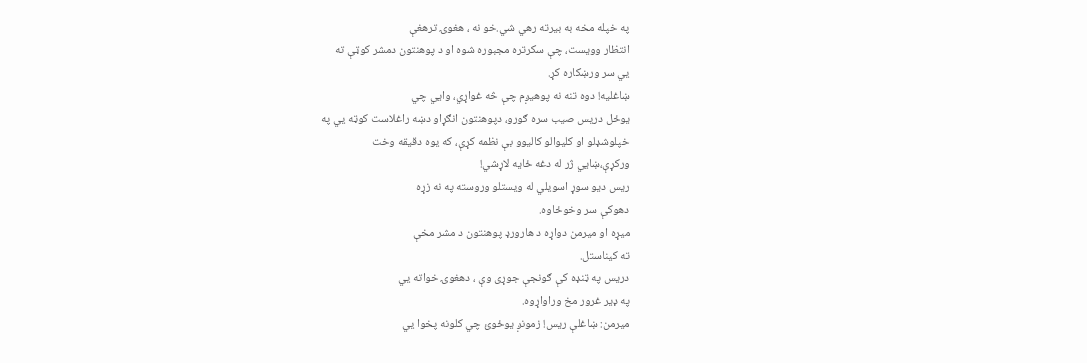په خپله مخه به بيرته رهي شي.خو نه ، هغوۍ ترهغې
انتظار وويست، چې سكرتره مجبوره شوه او د پوهنتون دمشر كوټې ته
يي سر ورښكاره كړ.
ښاغليه! دوه تنه نه پوهيږم چې څه غواړي، وايي چي
يوځل دريس صيب سره ګورو، دپوهنتون انګړاو دښه راغلاست كوټه يي په
خپلوشډلو او كليوالو كاليوو بې نظمه كړې، كه يوه دقيقه وخت
وركړې،ښايي ژر له دغه ځايه لاړشي!
ريس ديو سوړ اسويلي له ويستلو وروسته په نه زړه
دهوكې سر وخوځاوه.
ميړه او ميرمن دواړه د هارورډ پوهنتون د مشر مخې
ته كيناستل.
دريس په ټنډه كې ګونجې جوړى وې ، دهغوۍ خواته يي
په ډير غرور مخ وراواړوه.
ميرمن: ښاغلې ريس! زمونږ يوځوئ چي كلونه پخوا يي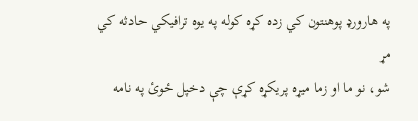په هارورډ پوهنتون كي زده كړه كوله په يوه ترافيكي حادثه كي مړ
شو، نو ما او زما ميړه پريكړه كړې چې دخپل ځوئ په نامه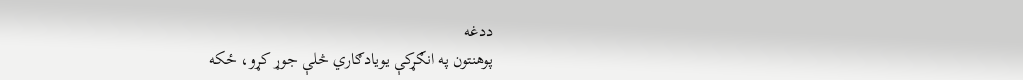ددغه
پوهنتون په انګړكې يويادګاري څلې جوړ كړو، ځكه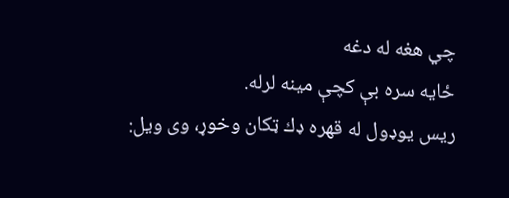چي هغه له دغه
ځايه سره بې كچې مينه لرله.
ريس يوډول له قهره ډك ټكان وخوړ، وى ويل: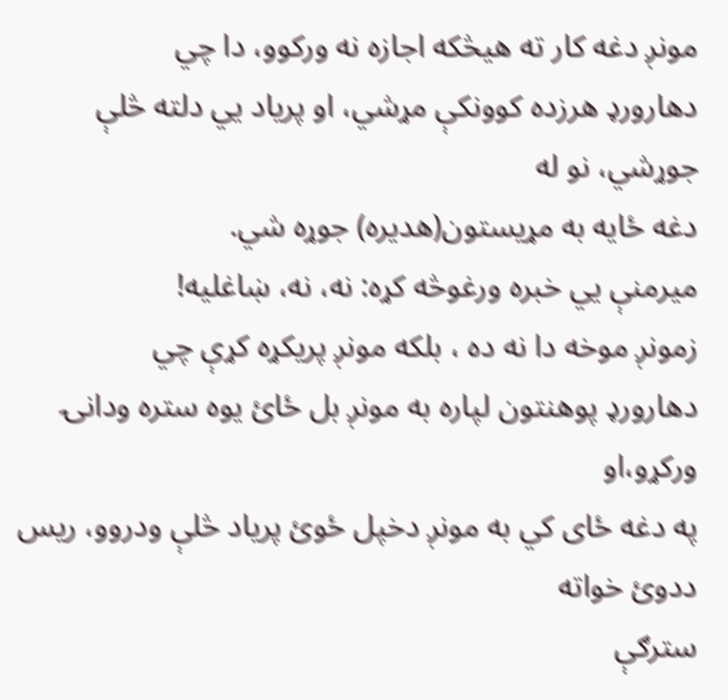مونږ دغه كار ته هيڅكه اجازه نه وركوو، دا چي
دهارورډ هرزده كوونكې مړشي، او پرياد يي دلته څلې جوړشي، نو له
دغه ځايه به مړيستون(هديره) جوړه شي.
ميرمنې يي خبره ورغوڅه كړه: نه، نه، ښاغليه!
زمونږ موخه دا نه ده ، بلكه مونږ پريكړه كړې چي
دهارورډ پوهنتون لپاره به مونږ بل ځائ يوه ستره ودانۍ وركړو،او
په دغه ځاى كي به مونږ دخپل ځوئ پرياد څلې ودروو، ريس ددوئ خواته
سترګې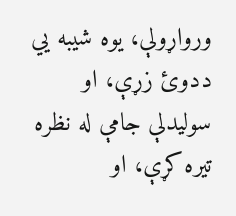ورواړولې، يوه شيبه يي ددوئ زړې، او سوليدلې جامې له نظره
تيره كړې، او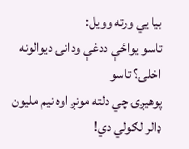بيا يي ورته وويل:
تاسو يواځې ددغې ودانۍ ديوالونه اخلۍ؟ تاسو
پوهيږۍ چي دلته مونږ اوه نيم مليون ډالر لګولي دي!